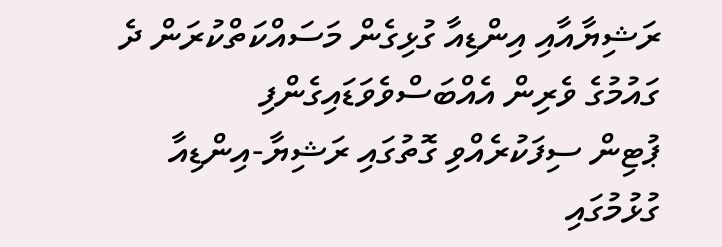ރަޝިޔާއާއި އިންޑިއާ ގުޅިގެން މަސައްކަތްކުރަން ދެ ގައުމުގެ ވެރިން އެއްބަސްވެވަޑައިގެންފި
ޕުޓިން ސިފަކުރެއްވި ގޮތުގައި ރަޝިޔާ-އިންޑިއާ ގުޅުމުގައި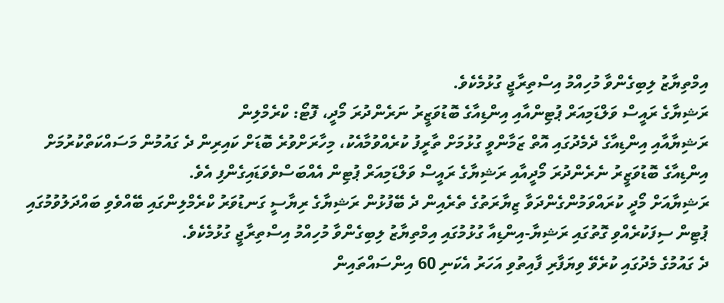އިމްތިޔާޒު ލިބިގެންވާ މުހިއްމު އިސްތިރާޖީ ގުޅުމެކެވެ.
ރަޝިޔާގެ ރައީސް ވަލްޑަމިއަރް ޕުޓިންއާއި އިންޑިއާގެ ބޮޑުވަޒީރު ނަރެންދުރަ މޯދީ، ފޮޓޯ: ކްރެމްލިން
ރަޝިޔާއާއި އިންޑިއާގެ ދެމެދުގައި އޮތް ޒަމާންވީ ގުޅުމަށް ތާރީފު ކުރެއްވުމާއެކު، މިހާރަށްވުރެ ބޮޑަށް ކައިރިން ދެ ގައުމުން މަސައްކަތްކުރުމަށް އިންޑިއާގެ ބޮޑުވަޒީރު ނެރެންދުރަ މޯދީއާއި ރަޝިޔާގެ ރައީސް ވަލްޑަމިއަރް ޕުޓިން އެއްބަސްވެވަޑައިގެންފި އެވެ.
ރަޝިޔާއަށް މޯދީ ކުރައްވަމުންގެންދަވާ ޒިޔާރަތުގެ ތެރެއިން ދެ ބޭފުޅުން ރަޝިޔާގެ ރިޔާސީ ގަނޑުވަރު ކްރެމްލިންގައި ބޭއްވެވި ބައްދަލުވުމުގައި ޕުޓިން ސިފަކުރެއްވި ގޮތުގައި ރަޝިޔާ-އިންޑިއާ ގުޅުމުގައި އިމްތިޔާޒު ލިބިގެންވާ މުހިއްމު އިސްތިރާޖީ ގުޅުމެކެވެ.
ދެ ގައުމުގެ މެދުގައި ކުރެވޭ ވިޔަފާރި ފާއިތުވި އަހަރު އެކަނި 60 އިންސައްތައިން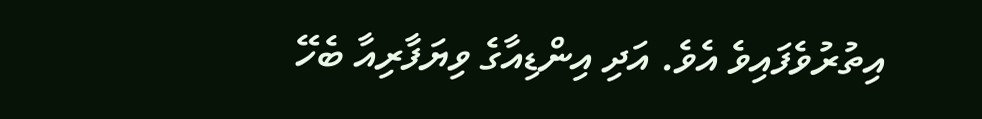އިތުރުވެފައިވެ އެވެ. އަދި އިންޑިއާގެ ވިޔަފާރިއާ ބެހޭ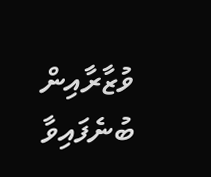ވުޒާރާއިން ބުނެފައިވާ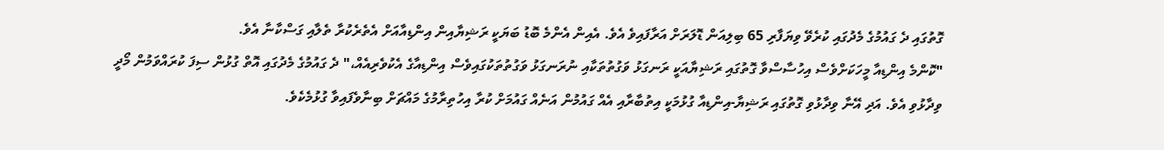ގޮތުގައި ދެ ގައުމުގެ މެދުގައި ކުރެވޭ ވިޔަފާރި 65 ބިލިއަން ޑޮލަރަށް އަރާފައިވެ އެވެ. އެއިން އެންމެ ބޮޑު ބަޔަކީ ރަޝިޔާއިން އިންޑިއާއަށް އެތެރެކުރާ ތެލާއި ގަސްކާނާ އެވެ.
"ކޮންމެ އިންޑިއާ މީހަކަށްވެސް އިހުސާސްވާ ގޮތުގައި ރަޝިޔާއަކީ ރަނގަޅު ވަގުތުތަކާއި ނުރަނގަޅު ވަގުތުތަކުގައިވެސް އިންޑިއާގެ އެކުވެރިއެއް،" ދެ ގައުމުގެ މެދުގައި އޮތް ގުޅުން ސިފަ ކުރައްވަމުން މޯދީ ވިދާޅުވި އެވެ. އަދި އޭނާ ވިދާޅުވި ގޮތުގައި ރަޝިޔާ-އިންޑިއާ ގުޅުމަކީ އިތުބާރާއި އެއް ގައުމުން އަނެއް ގައުމަށް ކުރާ އިހުތިރާމުގެ މައްޗަށް ބިނާވެފައިވާ ގުޅުމެކެވެ.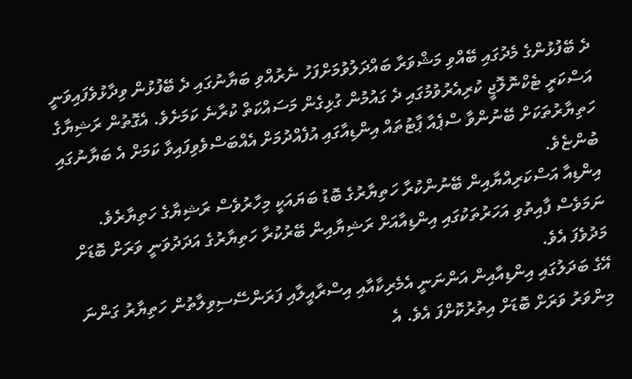ދެ ބޭފުޅުންގެ މެދުގައި ބޭއްވި މަޝްވަރާ ބައްދަލުވުމަށްފަހު ނެރުއްވި ބަޔާނުގައި ދެ ބޭފުޅުން ވިދާޅުވެފައިވަނީ އަސްކަރީ ޓެކްނޮލޮޖީ ކުރިއެރުވުމުގައި ދެ ގައުމުން ގުޅިގެން މަސައްކަތް ކުރާނެ ކަމަށެވެ. އެގޮތުން ރަޝިޔާގެ ހަތިޔާރުތަކަށް ބޭނުންވާ ސްޕެއާ ޕާޓުތައް އިންޑިއާގައި އުފެއްދުމަށް އެއްބަސްވެވިފައިވާ ކަމަށް އެ ބަޔާނުގައި ބުންޏެވެ.
އިންޑިއާ އަސްކަރިއްޔާއިން ބޭނުންކުރާ ހަތިޔާރުގެ ބޮޑު ބަޔައަކީ މިހާރުވެސް ރަޝިޔާގެ ހަތިޔާރެވެ. ނަމަވެސް ފާއިތުވި އަހަރުތަކުގައި އިންޑިއާއަށް ރަޝިޔާއިން ބޭރުކުރާ ހަތިޔާރުގެ އަދަދުވަނީ ވަރަށް ބޮޑަށް މަދުވެފަ އެވެ.
އޭގެ ބަދަލުގައި އިންޑިއާއިން އަންނަނީ އެމެރިކާއާއި އިސްރާއީލާއި ފަރަންސޭސިވިލާތުން ހަތިޔާރު ގަންނަ މިންވަރު ވަރަށް ބޮޑަށް އިތުރުކޮށްފަ އެވެ. އެ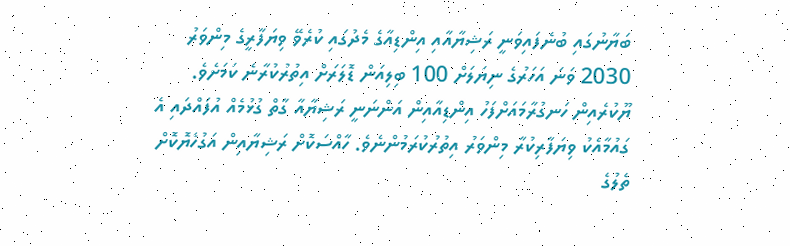ބަޔާނުގައި ބުނެފައިވަނީ ރަޝިޔާއާއި އިންޑިއާގެ މެދުގައި ކުރެވޭ ވިޔަފާރީގެ މިންވަރު 2030 ވަނަ އަހަރުގެ ނިޔަލަށް 100 ބިލިއަން ޑޮލަރަށް އިތުރުކުރާނެ ކަމަށެވެ.
ޔޫކުރެއިން ހަނގުރާމައަށްފަހު އިންޑިއާއިން އަންނަނީ ރަޝިޔާއާ ގާތް ގުޅުމެއް އުފައްދައި އެ ގައުމާއެކު ވިޔަފާރިކުރާ މިންވަރު އިތުރުކުރަމުންނެވެ. ހާއްސަކޮށް ރަޝިޔާއިން އަގުހެޔޮކޮށް ތެލުގެ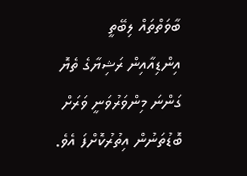ބާވަތްތައް ލިބޭތީ އިންޑިއާއިން ރަޝިޔާގެ ތެޔޮ ގަންނަ މިންވަރުވަނީ ވަރަށް ބޮޑުތަނުން އިތުރުކޮށްފަ އެވެ.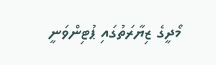މޯދީގެ ޒިޔާރަތުގައި ޕުޓިންވަނީ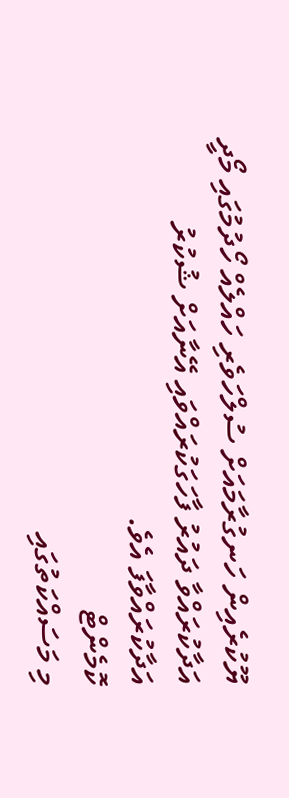ޔޫކުރެއިން ހަނގުރާމައަށް ސުލްހަވެރި ހައްލެއް ހޯދުމުގައި މޯދީ އަދާކުރައްވާ ދައުރު ފާހަގަކުރައްވައި އޭނާއަށް ޝުކުރު އަދާކުރައްވާފަ އެވެ.
ކޮމެންޓް
މި މަސައްކަތުގައި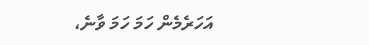އަހަރެމެން ހަމަ ހަމަ ވާނެ،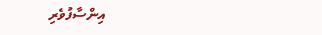އިންސާފުވެރި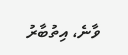ވާނެ، އިތުބާރު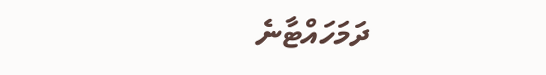ދަމަހައްޓާނެ